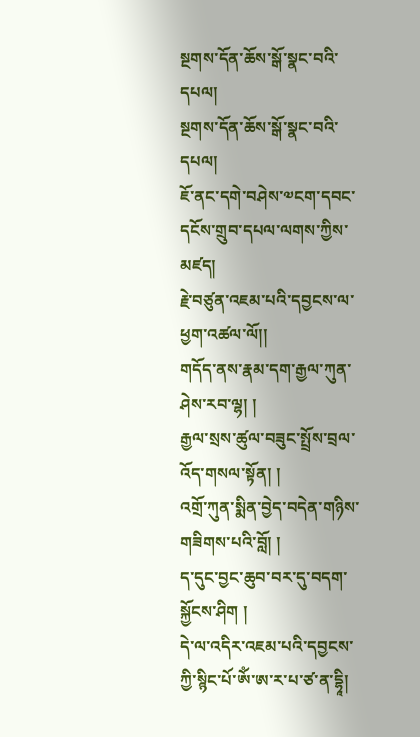སྔགས་དོན་ཆོས་སྒོ་སྣང་བའི་དཔལ།
སྔགས་དོན་ཆོས་སྒོ་སྣང་བའི་དཔལ།
ཇོ་ནང་དགེ་བཤེས་༧ངག་དབང་དངོས་གྲུབ་དཔལ་ལགས་ཀྱིས་མཛད།
རྗེ་བཙུན་འཇམ་པའི་དབྱངས་ལ་ཕྱག་འཚལ་ལོ།།
གདོད་ནས་རྣམ་དག་རྒྱལ་ཀུན་ཤེས་རབ་ལྷ། །
རྒྱལ་སྲས་ཚུལ་བཟུང་སྤྲོས་བྲལ་འོད་གསལ་སྟོན། །
འགྲོ་ཀུན་སྨིན་བྱེད་བདེན་གཉིས་གཟིགས་པའི་བློ། །
ད་དུང་བྱང་ཆུབ་བར་དུ་བདག་སྐྱོངས་ཤིག །
དེ་ལ་འདིར་འཇམ་པའི་དབྱངས་ཀྱི་སྙིང་པོ་ཨོཾ་ཨ་ར་པ་ཙ་ན་དྷཱི།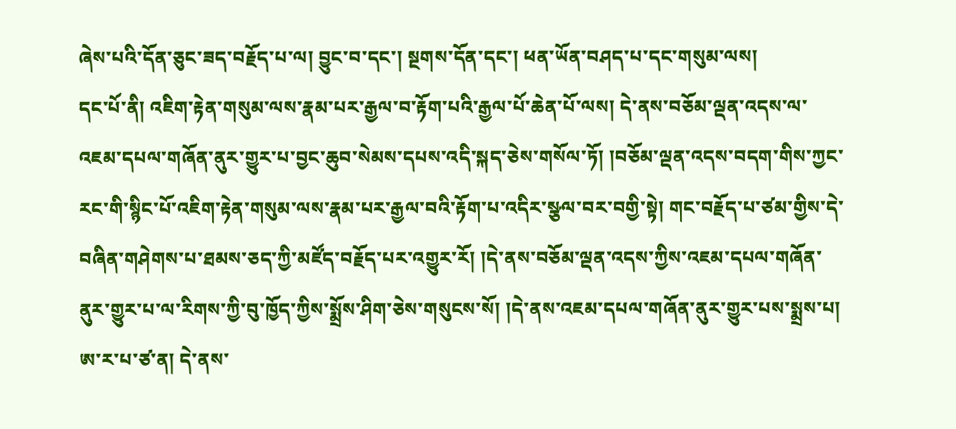ཞེས་པའི་དོན་ཅུང་ཟད་བརྗོད་པ་ལ། བྱུང་བ་དང་། སྔགས་དོན་དང་། ཕན་ཡོན་བཤད་པ་དང་གསུམ་ལས།
དང་པོ་ནི། འཇིག་རྟེན་གསུམ་ལས་རྣམ་པར་རྒྱལ་བ་རྟོག་པའི་རྒྱལ་པོ་ཆེན་པོ་ལས། དེ་ནས་བཅོམ་ལྡན་འདས་ལ་འཇམ་དཔལ་གཞོན་ནུར་གྱུར་པ་བྱང་ཆུབ་སེམས་དཔས་འདི་སྐད་ཅེས་གསོལ་ཏོ། །བཅོམ་ལྡན་འདས་བདག་གིས་ཀྱང་རང་གི་སྙིང་པོ་འཇིག་རྟེན་གསུམ་ལས་རྣམ་པར་རྒྱལ་བའི་རྟོག་པ་འདིར་སྩལ་བར་བགྱི་སྟེ། གང་བརྗོད་པ་ཙམ་གྱིས་དེ་བཞིན་གཤེགས་པ་ཐམས་ཅད་ཀྱི་མཛོད་བརྗོད་པར་འགྱུར་རོ། །དེ་ནས་བཅོམ་ལྡན་འདས་ཀྱིས་འཇམ་དཔལ་གཞོན་ནུར་གྱུར་པ་ལ་རིགས་ཀྱི་བུ་ཁྱོད་ཀྱིས་སྨྲོས་ཤིག་ཅེས་གསུངས་སོ། །དེ་ནས་འཇམ་དཔལ་གཞོན་ནུར་གྱུར་པས་སྨྲས་པ། ཨ་ར་པ་ཙ་ན། དེ་ནས་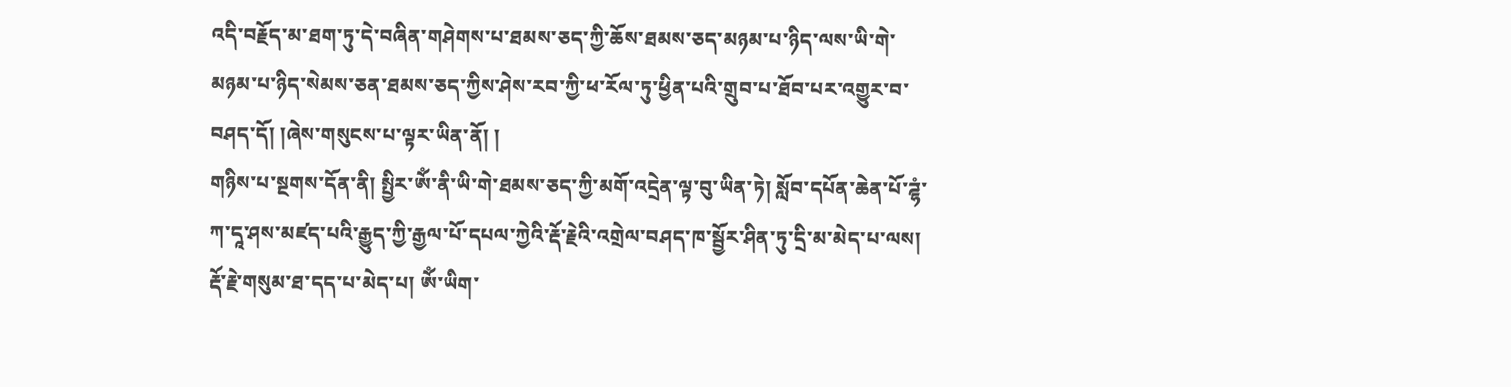འདི་བརྗོད་མ་ཐག་ཏུ་དེ་བཞིན་གཤེགས་པ་ཐམས་ཅད་ཀྱི་ཆོས་ཐམས་ཅད་མཉམ་པ་ཉིད་ལས་ཡི་གེ་མཉམ་པ་ཉིད་སེམས་ཅན་ཐམས་ཅད་ཀྱིས་ཤེས་རབ་ཀྱི་ཕ་རོལ་ཏུ་ཕྱིན་པའི་གྲུབ་པ་ཐོབ་པར་འགྱུར་བ་བཤད་དོ། །ཞེས་གསུངས་པ་ལྟར་ཡིན་ནོ། །
གཉིས་པ་སྔགས་དོན་ནི། སྤྱིར་ཨོཾ་ནི་ཡི་གེ་ཐམས་ཅད་ཀྱི་མགོ་འདྲེན་ལྟ་བུ་ཡིན་ཏེ། སློབ་དཔོན་ཆེན་པོ་ཌྷཾ་ཀ་དཱ་ཤས་མཛད་པའི་རྒྱུད་ཀྱི་རྒྱལ་པོ་དཔལ་ཀྱེའི་རྡོ་རྗེའི་འགྲེལ་བཤད་ཁ་སྦྱོར་ཤིན་ཏུ་དྲི་མ་མེད་པ་ལས། རྡོ་རྗེ་གསུམ་ཐ་དད་པ་མེད་པ། ཨོཾ་ཡིག་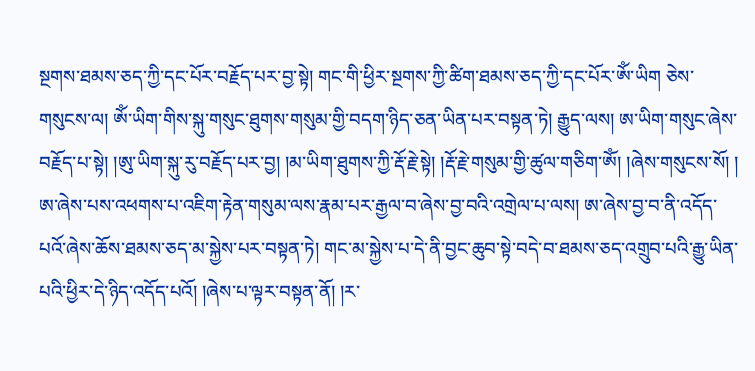སྔགས་ཐམས་ཅད་ཀྱི་དང་པོར་བརྗོད་པར་བྱ་སྟེ། གང་གི་ཕྱིར་སྔགས་ཀྱི་ཚིག་ཐམས་ཅད་ཀྱི་དང་པོར་ཨོཾ་ཡིག ཅེས་གསུངས་ལ། ཨོཾ་ཡིག་གིས་སྐུ་གསུང་ཐུགས་གསུམ་གྱི་བདག་ཉིད་ཅན་ཡིན་པར་བསྟན་ཏེ། རྒྱུད་ལས། ཨ་ཡིག་གསུང་ཞེས་བརྗོད་པ་སྟེ། །ཨུ་ཡིག་སྐུ་རུ་བརྗོད་པར་བྱ། །མ་ཡིག་ཐུགས་ཀྱི་རྡོ་རྗེ་སྟེ། །རྡོ་རྗེ་གསུམ་གྱི་ཚུལ་གཅིག་ཨོཾ། །ཞེས་གསུངས་སོ། ། ཨ་ཞེས་པས་འཕགས་པ་འཇིག་རྟེན་གསུམ་ལས་རྣམ་པར་རྒྱལ་བ་ཞེས་བྱ་བའི་འགྲེལ་པ་ལས། ཨ་ཞེས་བྱ་བ་ནི་འདོད་པའོ་ཞེས་ཆོས་ཐམས་ཅད་མ་སྐྱེས་པར་བསྟན་ཏེ། གང་མ་སྐྱེས་པ་དེ་ནི་བྱང་ཆུབ་སྟེ་བདེ་བ་ཐམས་ཅད་འགྲུབ་པའི་རྒྱུ་ཡིན་པའི་ཕྱིར་དེ་ཉིད་འདོད་པའོ། །ཞེས་པ་ལྟར་བསྟན་ནོ། །ར་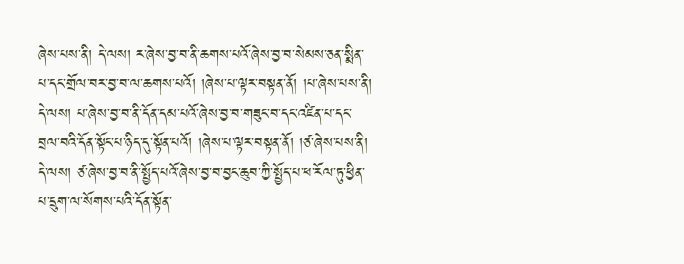ཞེས་པས་ནི། དེ་ལས། ར་ཞེས་བྱ་བ་ནི་ཆགས་པའོ་ཞེས་བྱ་བ་སེམས་ཅན་སྨིན་པ་དང་གྲོལ་བར་བྱ་བ་ལ་ཆགས་པའོ། །ཞེས་པ་ལྟར་བསྟན་ནོ། །པ་ཞེས་པས་ནི། དེ་ལས། པ་ཞེས་བྱ་བ་ནི་དོན་དམ་པའོ་ཞེས་བྱ་བ་གཟུང་བ་དང་འཛིན་པ་དང་བྲལ་བའི་དོན་སྟོང་པ་ཉིད་དུ་སྟོན་པའོ། །ཞེས་པ་ལྟར་བསྟན་ནོ། །ཙ་ཞེས་པས་ནི། དེ་ལས། ཙ་ཞེས་བྱ་བ་ནི་སྤྱོད་པའོ་ཞེས་བྱ་བ་བྱང་ཆུབ་ཀྱི་སྤྱོད་པ་ཕ་རོལ་ཏུ་ཕྱིན་པ་དྲུག་ལ་སོགས་པའི་དོན་སྟོན་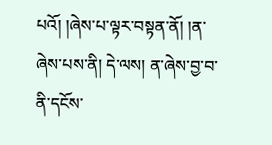པའོ། །ཞེས་པ་ལྟར་བསྟན་ནོ། །ན་ཞེས་པས་ནི། དེ་ལས། ན་ཞེས་བྱ་བ་ནི་དངོས་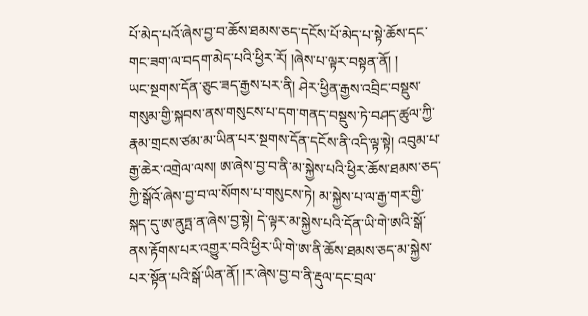པོ་མེད་པའོ་ཞེས་བྱ་བ་ཆོས་ཐམས་ཅད་དངོས་པོ་མེད་པ་སྟེ་ཆོས་དང་གང་ཟག་ལ་བདག་མེད་པའི་ཕྱིར་རོ། །ཞེས་པ་ལྟར་བསྟན་ནོ། །
ཡང་སྔགས་དོན་ཅུང་ཟད་རྒྱས་པར་ནི། ཤེར་ཕྱིན་རྒྱས་འབྲིང་བསྡུས་གསུམ་གྱི་སྐབས་ནས་གསུངས་པ་དག་གནད་བསྡུས་ཏེ་བཤད་ཚུལ་ཀྱི་རྣམ་གྲངས་ཙམ་མ་ཡིན་པར་སྔགས་དོན་དངོས་ནི་འདི་ལྟ་སྟེ། འབུམ་པ་རྒྱ་ཆེར་འགྲེལ་ལས། ཨ་ཞེས་བྱ་བ་ནི་མ་སྐྱེས་པའི་ཕྱིར་ཆོས་ཐམས་ཅད་ཀྱི་སྒོའོ་ཞེས་བྱ་བ་ལ་སོགས་པ་གསུངས་ཏེ། མ་སྐྱེས་པ་ལ་རྒྱ་གར་གྱི་སྐད་དུ་ཨ་ནུཏྤ་ན་ཞེས་བྱ་སྟེ། དེ་ལྟར་མ་སྐྱེས་པའི་དོན་ཡི་གེ་ཨའི་སྒོ་ནས་རྟོགས་པར་འགྱུར་བའི་ཕྱིར་ཡི་གེ་ཨ་ནི་ཆོས་ཐམས་ཅད་མ་སྐྱེས་པར་སྟོན་པའི་སྒོ་ཡིན་ནོ། །ར་ཞེས་བྱ་བ་ནི་རྡུལ་དང་བྲལ་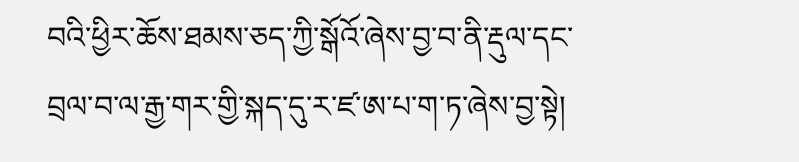བའི་ཕྱིར་ཆོས་ཐམས་ཅད་ཀྱི་སྒོའོ་ཞེས་བྱ་བ་ནི་རྡུལ་དང་བྲལ་བ་ལ་རྒྱ་གར་གྱི་སྐད་དུ་ར་ཛ་ཨ་པ་ག་ཏ་ཞེས་བྱ་སྟེ།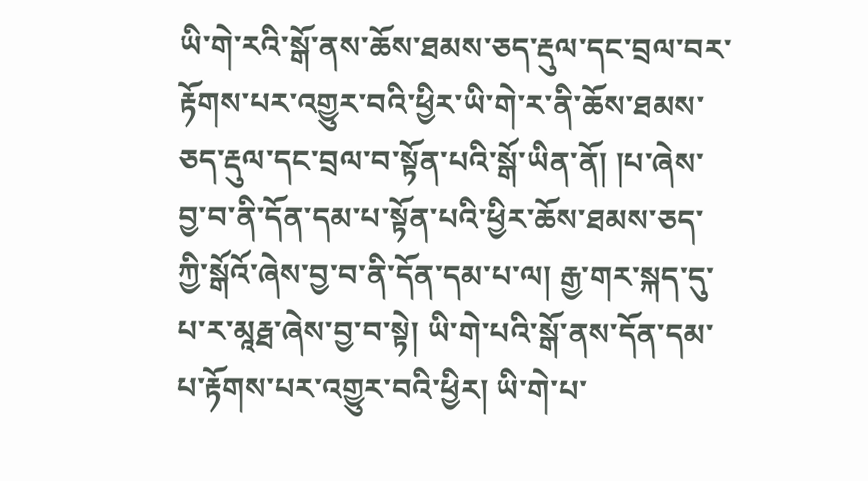ཡི་གེ་རའི་སྒོ་ནས་ཆོས་ཐམས་ཅད་རྡུལ་དང་བྲལ་བར་རྟོགས་པར་འགྱུར་བའི་ཕྱིར་ཡི་གེ་ར་ནི་ཆོས་ཐམས་ཅད་རྡུལ་དང་བྲལ་བ་སྟོན་པའི་སྒོ་ཡིན་ནོ། །པ་ཞེས་བྱ་བ་ནི་དོན་དམ་པ་སྟོན་པའི་ཕྱིར་ཆོས་ཐམས་ཅད་ཀྱི་སྒོའོ་ཞེས་བྱ་བ་ནི་དོན་དམ་པ་ལ། རྒྱ་གར་སྐད་དུ་པ་ར་མཱརྠ་ཞེས་བྱ་བ་སྟེ། ཡི་གེ་པའི་སྒོ་ནས་དོན་དམ་པ་རྟོགས་པར་འགྱུར་བའི་ཕྱིར། ཡི་གེ་པ་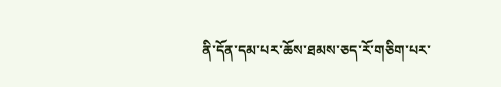ནི་དོན་དམ་པར་ཆོས་ཐམས་ཅད་རོ་གཅིག་པར་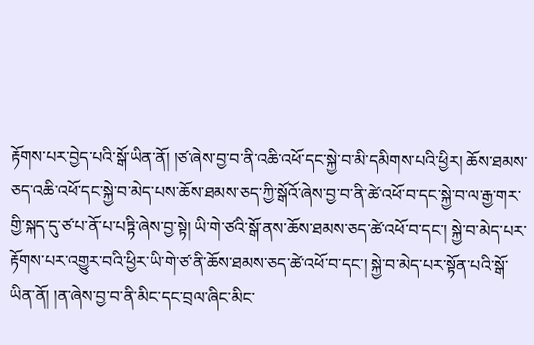རྟོགས་པར་བྱེད་པའི་སྒོ་ཡིན་ནོ། །ཙ་ཞེས་བྱ་བ་ནི་འཆི་འཕོ་དང་སྐྱེ་བ་མི་དམིགས་པའི་ཕྱིར། ཆོས་ཐམས་ཅད་འཆི་འཕོ་དང་སྐྱེ་བ་མེད་པས་ཆོས་ཐམས་ཅད་ཀྱི་སྒོའོ་ཞེས་བྱ་བ་ནི་ཚེ་འཕོ་བ་དང་སྐྱེ་བ་ལ་རྒྱ་གར་གྱི་སྐད་དུ་ཙ་པ་ནོ་པ་པཏྟི་ཞེས་བྱ་སྟེ། ཡི་གེ་ཙའི་སྒོ་ནས་ཆོས་ཐམས་ཅད་ཚེ་འཕོ་བ་དང་། སྐྱེ་བ་མེད་པར་རྟོགས་པར་འགྱུར་བའི་ཕྱིར་ཡི་གེ་ཙ་ནི་ཆོས་ཐམས་ཅད་ཚེ་འཕོ་བ་དང་། སྐྱེ་བ་མེད་པར་སྟོན་པའི་སྒོ་ཡིན་ནོ། །ན་ཞེས་བྱ་བ་ནི་མིང་དང་བྲལ་ཞིང་མིང་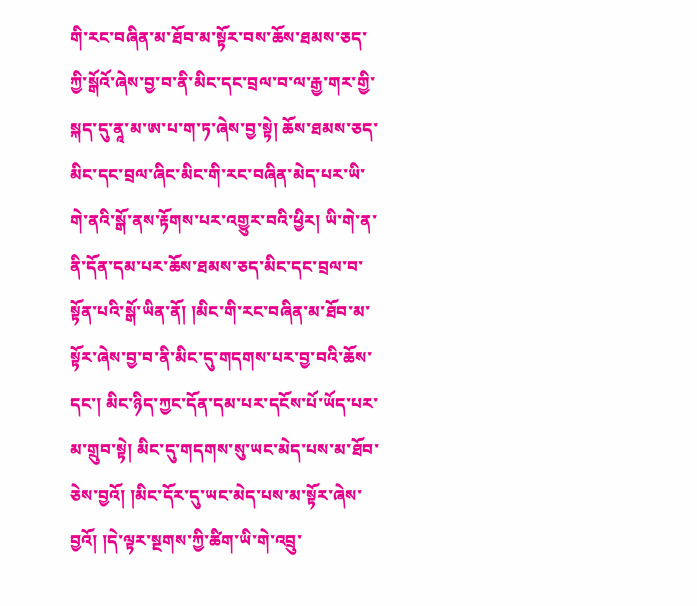གི་རང་བཞིན་མ་ཐོབ་མ་སྟོར་བས་ཆོས་ཐམས་ཅད་ཀྱི་སྒོའོ་ཞེས་བྱ་བ་ནི་མིང་དང་བྲལ་བ་ལ་རྒྱ་གར་གྱི་སྐད་དུ་ནཱ་མ་ཨ་པ་ག་ཏ་ཞེས་བྱ་སྟེ། ཆོས་ཐམས་ཅད་མིང་དང་བྲལ་ཞིང་མིང་གི་རང་བཞིན་མེད་པར་ཡི་གེ་ནའི་སྒོ་ནས་རྟོགས་པར་འགྱུར་བའི་ཕྱིར། ཡི་གེ་ན་ནི་དོན་དམ་པར་ཆོས་ཐམས་ཅད་མིང་དང་བྲལ་བ་སྟོན་པའི་སྒོ་ཡིན་ནོ། །མིང་གི་རང་བཞིན་མ་ཐོབ་མ་སྟོར་ཞེས་བྱ་བ་ནི་མིང་དུ་གདགས་པར་བྱ་བའི་ཆོས་དང་། མིང་ཉིད་ཀྱང་དོན་དམ་པར་དངོས་པོ་ཡོད་པར་མ་གྲུབ་སྟེ། མིང་དུ་གདགས་སུ་ཡང་མེད་པས་མ་ཐོབ་ཅེས་བྱའོ། །མིང་དོར་དུ་ཡང་མེད་པས་མ་སྟོར་ཞེས་བྱའོ། །དེ་ལྟར་སྔགས་ཀྱི་ཚིག་ཡི་གེ་འབྲུ་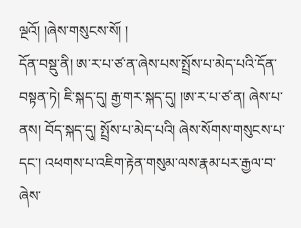ལྔའོ། །ཞེས་གསུངས་སོ། །
དོན་བསྡུ་ནི། ཨ་ར་པ་ཙ་ན་ཞེས་པས་སྤྲོས་པ་མེད་པའི་དོན་བསྟན་ཏེ། ཇི་སྐད་དུ། རྒྱ་གར་སྐད་དུ། །ཨ་ར་པ་ཙ་ན། ཞེས་པ་ནས། བོད་སྐད་དུ། སྤྲོས་པ་མེད་པའི། ཞེས་སོགས་གསུངས་པ་དང་། འཕགས་པ་འཇིག་རྟེན་གསུམ་ལས་རྣམ་པར་རྒྱལ་བ་ཞེས་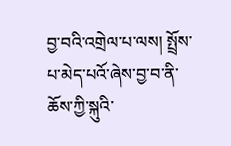བྱ་བའི་འགྲེལ་པ་ལས། སྤྲོས་པ་མེད་པའོ་ཞེས་བྱ་བ་ནི་ཆོས་ཀྱི་སྐུའི་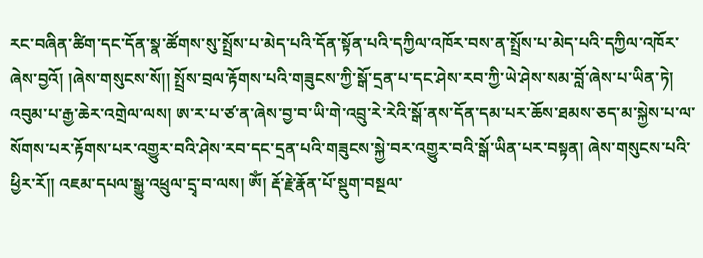རང་བཞིན་ཚིག་དང་དོན་སྣ་ཚོགས་སུ་སྤྲོས་པ་མེད་པའི་དོན་སྟོན་པའི་དཀྱིལ་འཁོར་བས་ན་སྤྲོས་པ་མེད་པའི་དཀྱིལ་འཁོར་ཞེས་བྱའོ། །ཞེས་གསུངས་སོ།། སྤྲོས་བྲལ་རྟོགས་པའི་གཟུངས་ཀྱི་སྒོ་དྲན་པ་དང་ཤེས་རབ་ཀྱི་ཡེ་ཤེས་སམ་བློ་ཞེས་པ་ཡིན་ཏེ། འབུམ་པ་རྒྱ་ཆེར་འགྲེལ་ལས། ཨ་ར་པ་ཙ་ན་ཞེས་བྱ་བ་ཡི་གེ་འབྲུ་རེ་རེའི་སྒོ་ནས་དོན་དམ་པར་ཆོས་ཐམས་ཅད་མ་སྐྱེས་པ་ལ་སོགས་པར་རྟོགས་པར་འགྱུར་བའི་ཤེས་རབ་དང་དྲན་པའི་གཟུངས་སྐྱེ་བར་འགྱུར་བའི་སྒོ་ཡིན་པར་བསྟན། ཞེས་གསུངས་པའི་ཕྱིར་རོ།། འཇམ་དཔལ་སྒྱུ་འཕྲུལ་དྲྭ་བ་ལས། ཨོཾ། རྡོ་རྗེ་རྣོན་པོ་སྡུག་བསྔལ་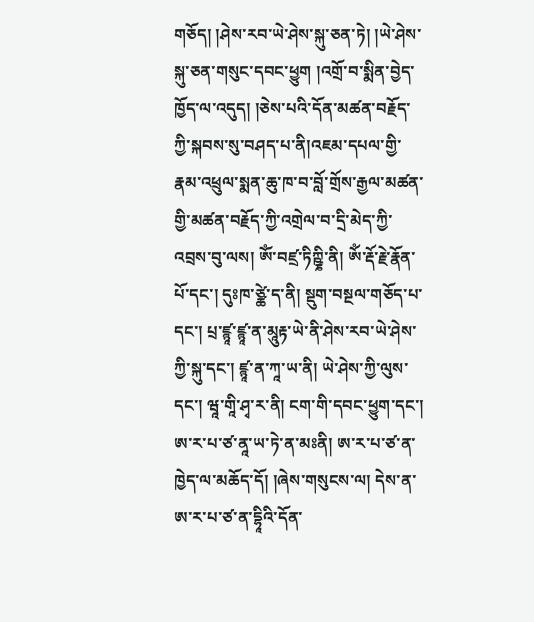གཅོད། །ཤེས་རབ་ཡེ་ཤེས་སྐུ་ཅན་ཏེ། །ཡེ་ཤེས་སྐུ་ཅན་གསུང་དབང་ཕྱུག །འགྲོ་བ་སྨིན་བྱེད་ཁྱོད་ལ་འདུད། །ཅེས་པའི་དོན་མཚན་བརྗོད་ཀྱི་སྐབས་སུ་བཤད་པ་ནི།འཇམ་དཔལ་གྱི་རྣམ་འཕྲུལ་སྨན་ཆུ་ཁ་བ་བློ་གྲོས་རྒྱལ་མཚན་གྱི་མཚན་བརྗོད་ཀྱི་འགྲེལ་བ་དྲི་མེད་ཀྱི་འབྲས་བུ་ལས། ཨོཾ་བཛྲ་ཏིཀྵྞི་ནི། ཨོཾ་རྡོ་རྗེ་རྣོན་པོ་དང་། དུཿཁ་ཙྪེ་ད་ནི། སྡུག་བསྔལ་གཅོད་པ་དང་། པྲ་ཛྙཱ་ཛྙཱ་ན་མཱུརྟ་ཡེ་ནི་ཤེས་རབ་ཡེ་ཤེས་ཀྱི་སྐུ་དང་། ཛྙཱ་ན་ཀཱ་ཡ་ནི། ཡེ་ཤེས་ཀྱི་ལུས་དང་། ཝཱ་གཱི་ཤྭ་ར་ནི། ངག་གི་དབང་ཕྱུག་དང་། ཨ་ར་པ་ཙ་ནཱ་ཡ་ཏེ་ན་མཿནི། ཨ་ར་པ་ཙ་ན་ཁྱེད་ལ་མཆོད་དོ། །ཞེས་གསུངས་ལ། དེས་ན་ཨ་ར་པ་ཙ་ན་དྷཱིའི་དོན་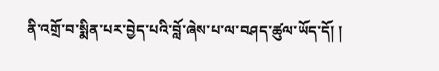ནི་འགྲོ་བ་སྨིན་པར་བྱེད་པའི་བློ་ཞེས་པ་ལ་བཤད་ཚུལ་ཡོད་དོ། །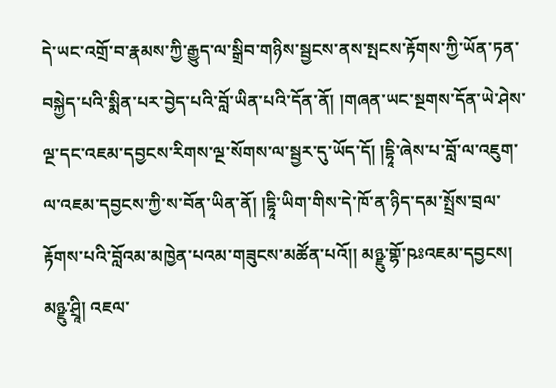དེ་ཡང་འགྲོ་བ་རྣམས་ཀྱི་རྒྱུད་ལ་སྒྲིབ་གཉིས་སྦྱངས་ནས་སྤངས་རྟོགས་ཀྱི་ཡོན་ཏན་བསྐྱེད་པའི་སྨིན་པར་བྱེད་པའི་བློ་ཡིན་པའི་དོན་ནོ། །གཞན་ཡང་སྔགས་དོན་ཡེ་ཤེས་ལྔ་དང་འཇམ་དབྱངས་རིགས་ལྔ་སོགས་ལ་སྦྱར་དུ་ཡོད་དོ། །དྷཱི་ཞེས་པ་བློ་ལ་འཇུག་ལ་འཇམ་དབྱངས་ཀྱི་ས་བོན་ཡིན་ནོ། །དྷཱི་ཡིག་གིས་དེ་ཁོ་ན་ཉིད་དམ་སྤྲོས་བྲལ་རྟོགས་པའི་བློའམ་མཁྱེན་པའམ་གཟུངས་མཚོན་པའོ།། མཉྫུ་གྷོ་ཥཿའཇམ་དབྱངས། མཉྫུ་ཤྲཱི། འཇལ་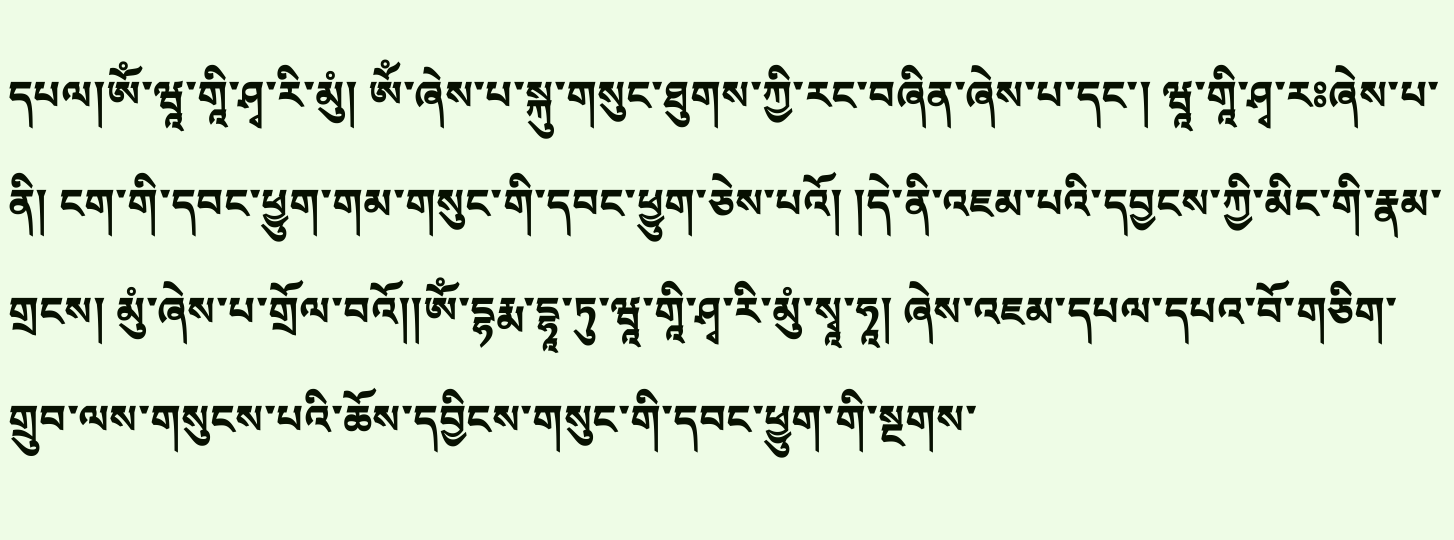དཔལ།ༀ་ཝཱ་གཱི་ཤྭ་རི་མུཾ། ཨོཾ་ཞེས་པ་སྐུ་གསུང་ཐུགས་ཀྱི་རང་བཞིན་ཞེས་པ་དང་། ཝཱ་གཱི་ཤྭ་རཿཞེས་པ་ནི། ངག་གི་དབང་ཕྱུག་གམ་གསུང་གི་དབང་ཕྱུག་ཅེས་པའོ། །དེ་ནི་འཇམ་པའི་དབྱངས་ཀྱི་མིང་གི་རྣམ་གྲངས། མུཾ་ཞེས་པ་གྲོལ་བའོ།།ཨོཾ་དྷརྨ་དྷཱ་ཏུ་ཝཱ་གཱི་ཤྭ་རི་མུཾ་སྭཱ་ཧཱ། ཞེས་འཇམ་དཔལ་དཔའ་བོ་གཅིག་གྲུབ་ལས་གསུངས་པའི་ཆོས་དབྱིངས་གསུང་གི་དབང་ཕྱུག་གི་སྔགས་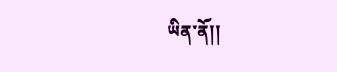ཡིན་ནོ།།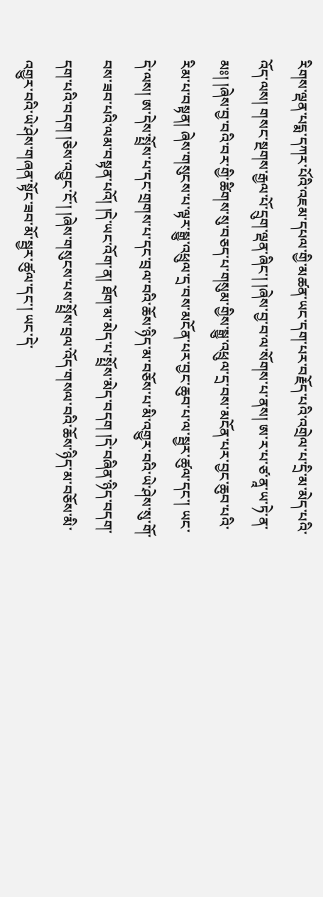རིགས་ལྡན་པདྨ་དཀར་པོའི་འཇམ་དཔལ་གྱི་མཚན་ཡང་དག་པར་བརྗོད་པའི་འགྲེལ་པ་དྲི་མ་མེད་པའི་འོད་ལས། གསང་སྔགས་རྒྱལ་པོ་དྲུག་ལྡན་ཞིང་། །ཞེས་བྱ་བ་ལ་སོགས་པ་ནས། ཨ་ར་པ་ཙ་ནཱ་ཡ་ཏེ་ན་མཿ། །ཞེས་བྱ་བའི་བར་གྱི་ཚིགས་སུ་བཅད་པ་གསུམ་གྱིས་སྒྱུ་འཕྲུལ་དྲ་བས་མངོན་པར་བྱང་ཆུབ་པའི་རིམ་པ་བསྟན། ཞེས་གསུངས་པ་ལྟར་སྒྱུ་འཕྲུལ་དྲ་བས་མངོན་པར་བྱང་ཆུབ་པ་ལ་སྦྱར་ཚུལ་དང་། ཡང་དེ་ལས། ཨ་དེས་སྤྲོས་པ་དང་གྲགས་པ་དང་བྲལ་བའི་ཆོས་ཉིད་མ་བཅོས་པ་མི་འགྱུར་བའི་ཡེ་ཤེས་སུ་གོ་བས་ཟབ་པའི་ལམ་བསྟན་པའོ། །དེ་ཡང་འོག་ན། ཐོག་མ་མེད་པ་སྤྲོས་མེད་བདག །དེ་བཞིན་ཉིད་བདག་དག་པའི་བདག །ཅེས་འབྱུང་ངོ་། །ཞེས་གསུངས་པས་སྤྲོས་བྲལ་འོད་གསལ་བའི་ཆོས་ཉིད་མ་བཅོས་མི་འགྱུར་བའི་ཡེ་ཤེས་གཞན་སྟོང་ཟབ་མོ་སྦྱར་ཚུལ་དང་། ཡང་དེ་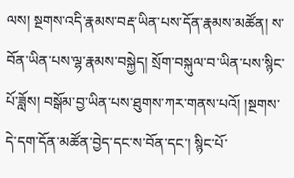ལས། སྔགས་འདི་རྣམས་བརྡ་ཡིན་པས་དོན་རྣམས་མཚོན། ས་བོན་ཡིན་པས་ལྷ་རྣམས་བསྐྱེད། སྲོག་བསྐུལ་བ་ཡིན་པས་སྙིང་པོ་ཟློས། བསྒོམ་བྱ་ཡིན་པས་ཐུགས་ཀར་གནས་པའོ། །སྔགས་དེ་དག་དོན་མཚོན་བྱེད་དང་ས་བོན་དང་། སྙིང་པོ་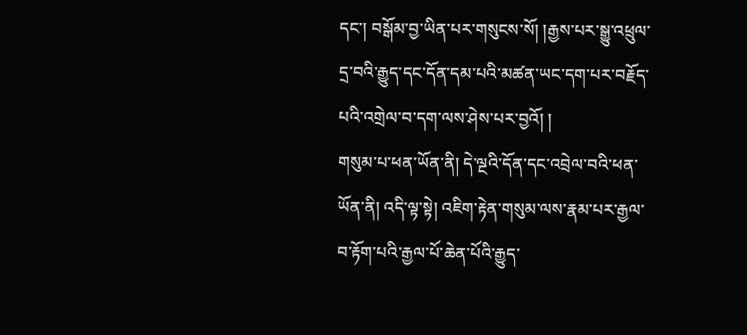དང་། བསྒོམ་བྱ་ཡིན་པར་གསུངས་སོ། །རྒྱས་པར་སྒྱུ་འཕྲུལ་དྲ་བའི་རྒྱུད་དང་དོན་དམ་པའི་མཚན་ཡང་དག་པར་བརྗོད་པའི་འགྲེལ་བ་དག་ལས་ཤེས་པར་བྱའོ། །
གསུམ་པ་ཕན་ཡོན་ནི། དེ་ལྔའི་དོན་དང་འབྲེལ་བའི་ཕན་ཡོན་ནི། འདི་ལྟ་སྟེ། འཇིག་རྟེན་གསུམ་ལས་རྣམ་པར་རྒྱལ་བ་རྟོག་པའི་རྒྱལ་པོ་ཆེན་པོའི་རྒྱུད་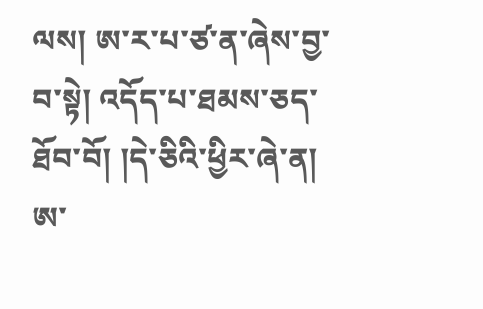ལས། ཨ་ར་པ་ཙ་ན་ཞེས་བྱ་བ་སྟེ། འདོད་པ་ཐམས་ཅད་ཐོབ་བོ། །དེ་ཅིའི་ཕྱིར་ཞེ་ན། ཨ་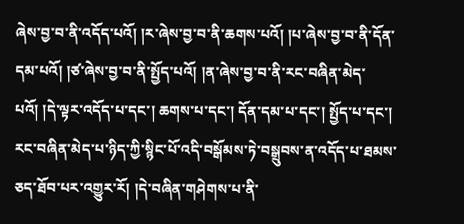ཞེས་བྱ་བ་ནི་འདོད་པའོ། །ར་ཞེས་བྱ་བ་ནི་ཆགས་པའོ། །པ་ཞེས་བྱ་བ་ནི་དོན་དམ་པའོ། །ཙ་ཞེས་བྱ་བ་ནི་སྤྱོད་པའོ། །ན་ཞེས་བྱ་བ་ནི་རང་བཞིན་མེད་པའོ། །དེ་ལྟར་འདོད་པ་དང་། ཆགས་པ་དང་། དོན་དམ་པ་དང་། སྤྱོད་པ་དང་། རང་བཞིན་མེད་པ་ཉིད་ཀྱི་སྙིང་པོ་འདི་བསྒོམས་ཏེ་བསྒྲུབས་ན་འདོད་པ་ཐམས་ཅད་ཐོབ་པར་འགྱུར་རོ། །དེ་བཞིན་གཤེགས་པ་ནི་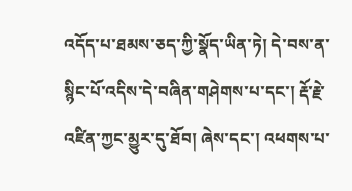འདོད་པ་ཐམས་ཅད་ཀྱི་སྣོད་ཡིན་ཏེ། དེ་བས་ན་སྙིང་པོ་འདིས་དེ་བཞིན་གཤེགས་པ་དང་། རྡོ་རྗེ་འཛིན་ཀྱང་མྱུར་དུ་ཐོབ། ཞེས་དང་། འཕགས་པ་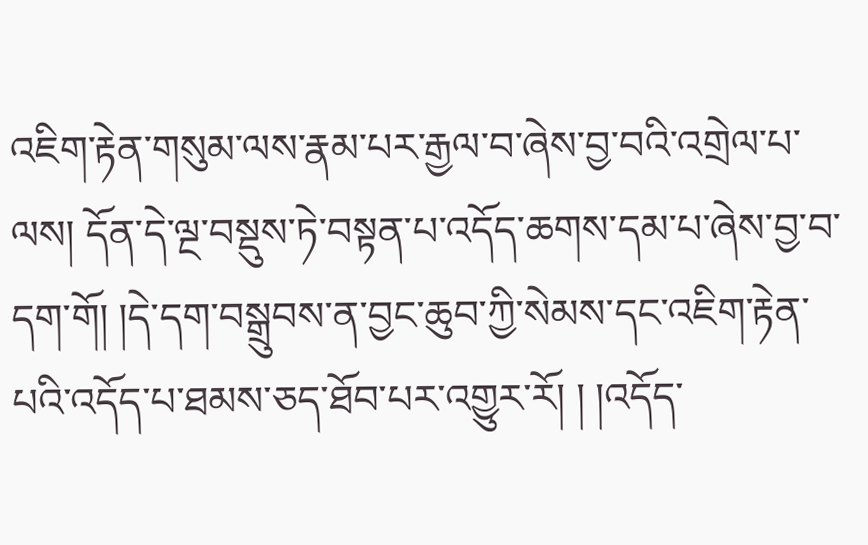འཇིག་རྟེན་གསུམ་ལས་རྣམ་པར་རྒྱལ་བ་ཞེས་བྱ་བའི་འགྲེལ་པ་ལས། དོན་དེ་ལྔ་བསྡུས་ཏེ་བསྟན་པ་འདོད་ཆགས་དམ་པ་ཞེས་བྱ་བ་དག་གོ། །དེ་དག་བསྒྲུབས་ན་བྱང་ཆུབ་ཀྱི་སེམས་དང་འཇིག་རྟེན་པའི་འདོད་པ་ཐམས་ཅད་ཐོབ་པར་འགྱུར་རོ། ། །འདོད་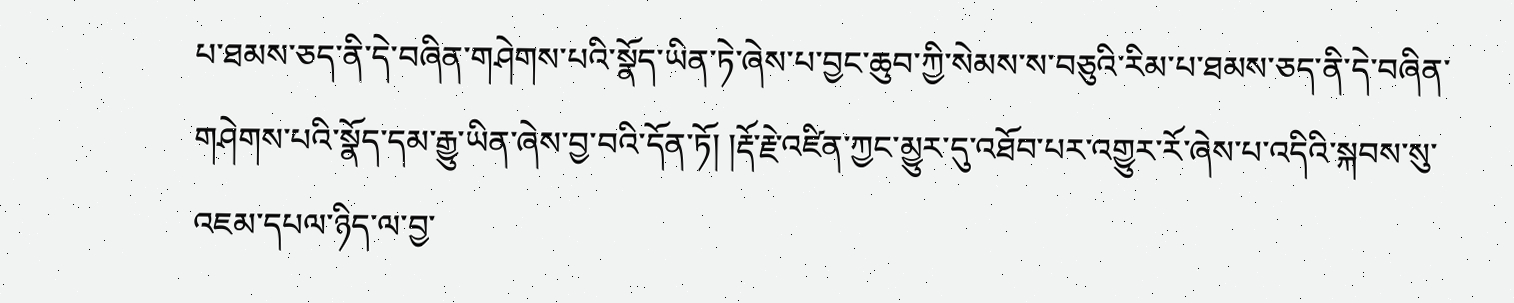པ་ཐམས་ཅད་ནི་དེ་བཞིན་གཤེགས་པའི་སྣོད་ཡིན་ཏེ་ཞེས་པ་བྱང་ཆུབ་ཀྱི་སེམས་ས་བཅུའི་རིམ་པ་ཐམས་ཅད་ནི་དེ་བཞིན་གཤེགས་པའི་སྣོད་དམ་རྒྱུ་ཡིན་ཞེས་བྱ་བའི་དོན་ཏོ། །རྡོ་རྗེ་འཛིན་ཀྱང་མྱུར་དུ་འཐོབ་པར་འགྱུར་རོ་ཞེས་པ་འདིའི་སྐབས་སུ་འཇམ་དཔལ་ཉིད་ལ་བྱ་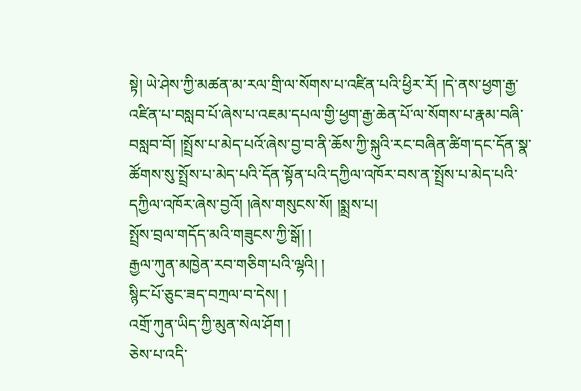སྟེ། ཡེ་ཤེས་ཀྱི་མཚན་མ་རལ་གྲི་ལ་སོགས་པ་འཛིན་པའི་ཕྱིར་རོ། །དེ་ནས་ཕྱག་རྒྱ་འཛིན་པ་བསླབ་པོ་ཞེས་པ་འཇམ་དཔལ་གྱི་ཕྱག་རྒྱ་ཆེན་པོ་ལ་སོགས་པ་རྣམ་བཞི་བསླབ་བོ། །སྤྲོས་པ་མེད་པའོ་ཞེས་བྱ་བ་ནི་ཆོས་ཀྱི་སྐུའི་རང་བཞིན་ཚིག་དང་དོན་སྣ་ཚོགས་སུ་སྤྲོས་པ་མེད་པའི་དོན་སྟོན་པའི་དཀྱིལ་འཁོར་བས་ན་སྤྲོས་པ་མེད་པའི་དཀྱིལ་འཁོར་ཞེས་བྱའོ། །ཞེས་གསུངས་སོ། །སྨྲས་པ།
སྤྲོས་བྲལ་གདོད་མའི་གཟུངས་ཀྱི་སྒོ། །
རྒྱལ་ཀུན་མཁྱེན་རབ་གཅིག་པའི་ལྷའི། །
སྙིང་པོ་ཅུང་ཟད་བཀྲལ་བ་དེས། །
འགྲོ་ཀུན་ཡིད་ཀྱི་མུན་སེལ་ཤོག །
ཅེས་པ་འདི་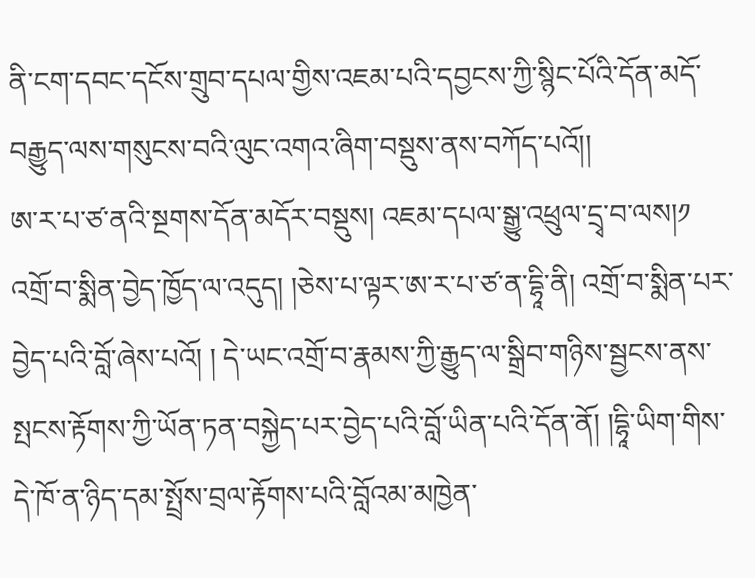ནི་ངག་དབང་དངོས་གྲུབ་དཔལ་གྱིས་འཇམ་པའི་དབྱངས་ཀྱི་སྙིང་པོའི་དོན་མདོ་བརྒྱུད་ལས་གསུངས་བའི་ལུང་འགའ་ཞིག་བསྡུས་ནས་བཀོད་པའོ།།
ཨ་ར་པ་ཙ་ནའི་སྔགས་དོན་མདོར་བསྡུས། འཇམ་དཔལ་སྒྱུ་འཕྲུལ་དྲྭ་བ་ལས།༡ འགྲོ་བ་སྨིན་བྱེད་ཁྱོད་ལ་འདུད། །ཅེས་པ་ལྟར་ཨ་ར་པ་ཙ་ན་དྷཱི་ནི། འགྲོ་བ་སྨིན་པར་བྱེད་པའི་བློ་ཞེས་པའོ། ། དེ་ཡང་འགྲོ་བ་རྣམས་ཀྱི་རྒྱུད་ལ་སྒྲིབ་གཉིས་སྦྱངས་ནས་སྤངས་རྟོགས་ཀྱི་ཡོན་ཏན་བསྐྱེད་པར་བྱེད་པའི་བློ་ཡིན་པའི་དོན་ནོ། །དྷཱི་ཡིག་གིས་དེ་ཁོ་ན་ཉིད་དམ་སྤྲོས་བྲལ་རྟོགས་པའི་བློའམ་མཁྱེན་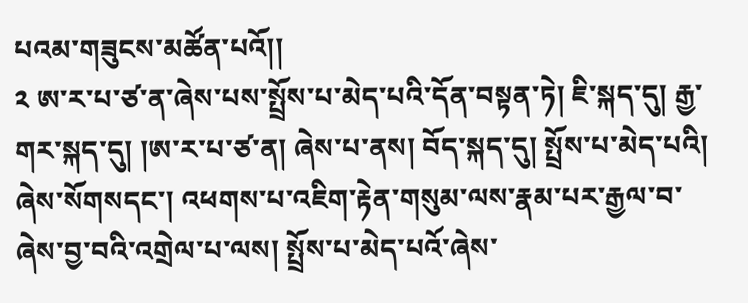པའམ་གཟུངས་མཚོན་པའོ།།
༢ ཨ་ར་པ་ཙ་ན་ཞེས་པས་སྤྲོས་པ་མེད་པའི་དོན་བསྟན་ཏེ། ཇི་སྐད་དུ། རྒྱ་གར་སྐད་དུ། །ཨ་ར་པ་ཙ་ན། ཞེས་པ་ནས། བོད་སྐད་དུ། སྤྲོས་པ་མེད་པའི། ཞེས་སོགསདང་། འཕགས་པ་འཇིག་རྟེན་གསུམ་ལས་རྣམ་པར་རྒྱལ་བ་ཞེས་བྱ་བའི་འགྲེལ་པ་ལས། སྤྲོས་པ་མེད་པའོ་ཞེས་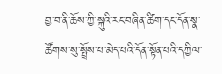བྱ་བ་ནི་ཆོས་ཀྱི་སྐུའི་རང་བཞིན་ཚིག་དང་དོན་སྣ་ཚོགས་སུ་སྤྲོས་པ་མེད་པའི་དོན་སྟོན་པའི་དཀྱིལ་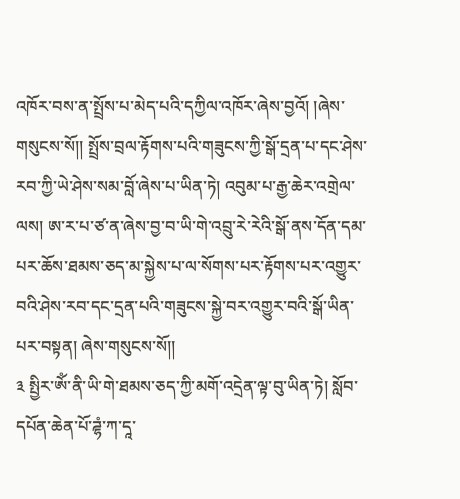འཁོར་བས་ན་སྤྲོས་པ་མེད་པའི་དཀྱིལ་འཁོར་ཞེས་བྱའོ། །ཞེས་གསུངས་སོ།། སྤྲོས་བྲལ་རྟོགས་པའི་གཟུངས་ཀྱི་སྒོ་དྲན་པ་དང་ཤེས་རབ་ཀྱི་ཡེ་ཤེས་སམ་བློ་ཞེས་པ་ཡིན་ཏེ། འབུམ་པ་རྒྱ་ཆེར་འགྲེལ་ལས། ཨ་ར་པ་ཙ་ན་ཞེས་བྱ་བ་ཡི་གེ་འབྲུ་རེ་རེའི་སྒོ་ནས་དོན་དམ་པར་ཆོས་ཐམས་ཅད་མ་སྐྱེས་པ་ལ་སོགས་པར་རྟོགས་པར་འགྱུར་བའི་ཤེས་རབ་དང་དྲན་པའི་གཟུངས་སྐྱེ་བར་འགྱུར་བའི་སྒོ་ཡིན་པར་བསྟན། ཞེས་གསུངས་སོ།།
༣ སྤྱིར་ཨོཾ་ནི་ཡི་གེ་ཐམས་ཅད་ཀྱི་མགོ་འདྲེན་ལྟ་བུ་ཡིན་ཏེ། སློབ་དཔོན་ཆེན་པོ་ཌྷཾ་ཀ་དཱ་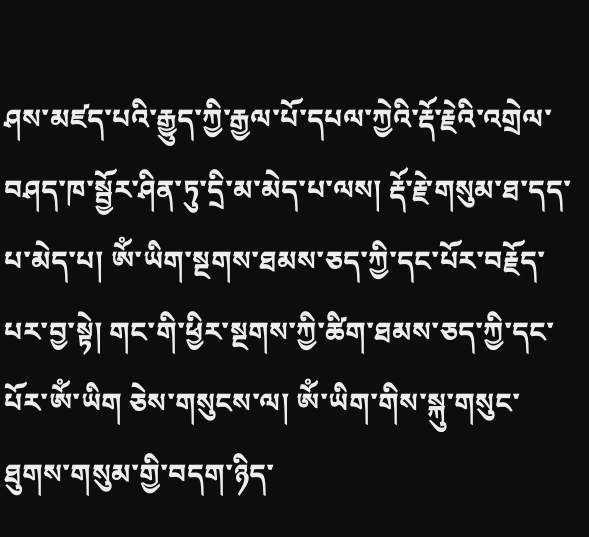ཤས་མཛད་པའི་རྒྱུད་ཀྱི་རྒྱལ་པོ་དཔལ་ཀྱེའི་རྡོ་རྗེའི་འགྲེལ་བཤད་ཁ་སྦྱོར་ཤིན་ཏུ་དྲི་མ་མེད་པ་ལས། རྡོ་རྗེ་གསུམ་ཐ་དད་པ་མེད་པ། ཨོཾ་ཡིག་སྔགས་ཐམས་ཅད་ཀྱི་དང་པོར་བརྗོད་པར་བྱ་སྟེ། གང་གི་ཕྱིར་སྔགས་ཀྱི་ཚིག་ཐམས་ཅད་ཀྱི་དང་པོར་ཨོཾ་ཡིག ཅེས་གསུངས་ལ། ཨོཾ་ཡིག་གིས་སྐུ་གསུང་ཐུགས་གསུམ་གྱི་བདག་ཉིད་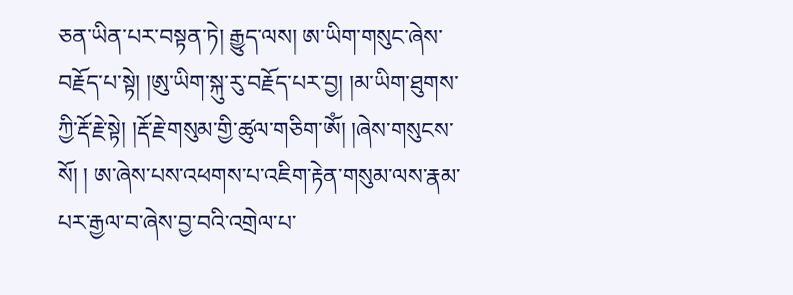ཅན་ཡིན་པར་བསྟན་ཏེ། རྒྱུད་ལས། ཨ་ཡིག་གསུང་ཞེས་བརྗོད་པ་སྟེ། །ཨུ་ཡིག་སྐུ་རུ་བརྗོད་པར་བྱ། །མ་ཡིག་ཐུགས་ཀྱི་རྡོ་རྗེ་སྟེ། །རྡོ་རྗེ་གསུམ་གྱི་ཚུལ་གཅིག་ཨོཾ། །ཞེས་གསུངས་སོ། ། ཨ་ཞེས་པས་འཕགས་པ་འཇིག་རྟེན་གསུམ་ལས་རྣམ་པར་རྒྱལ་བ་ཞེས་བྱ་བའི་འགྲེལ་པ་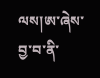ལས།ཨ་ཞེས་བྱ་བ་ནི་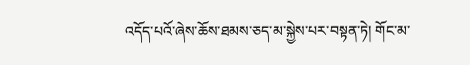འདོད་པའོ་ཞེས་ཆོས་ཐམས་ཅད་མ་སྐྱེས་པར་བསྟན་ཏེ། གོང་མ་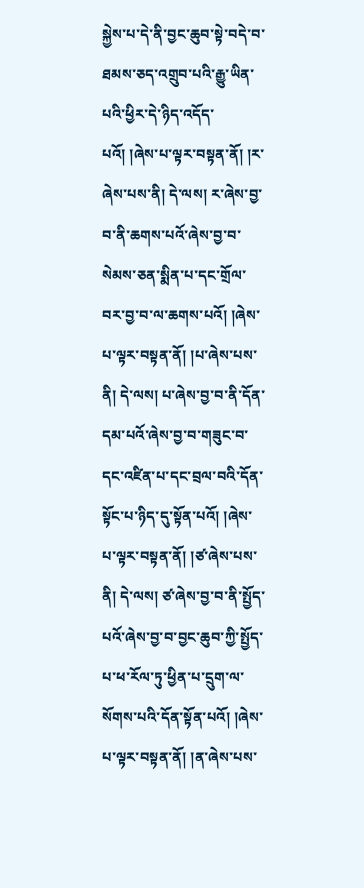སྐྱེས་པ་དེ་ནི་བྱང་ཆུབ་སྟེ་བདེ་བ་ཐམས་ཅད་འགྲུབ་པའི་རྒྱུ་ཡིན་པའི་ཕྱིར་དེ་ཉིད་འདོད་པའོ། །ཞེས་པ་ལྟར་བསྟན་ནོ། །ར་ཞེས་པས་ནི། དེ་ལས། ར་ཞེས་བྱ་བ་ནི་ཆགས་པའོ་ཞེས་བྱ་བ་སེམས་ཅན་སྨིན་པ་དང་གྲོལ་བར་བྱ་བ་ལ་ཆགས་པའོ། །ཞེས་པ་ལྟར་བསྟན་ནོ། །པ་ཞེས་པས་ནི། དེ་ལས། པ་ཞེས་བྱ་བ་ནི་དོན་དམ་པའོ་ཞེས་བྱ་བ་གཟུང་བ་དང་འཛིན་པ་དང་བྲལ་བའི་དོན་སྟོང་པ་ཉིད་དུ་སྟོན་པའོ། །ཞེས་པ་ལྟར་བསྟན་ནོ། །ཙ་ཞེས་པས་ནི། དེ་ལས། ཙ་ཞེས་བྱ་བ་ནི་སྤྱོད་པའོ་ཞེས་བྱ་བ་བྱང་ཆུབ་ཀྱི་སྤྱོད་པ་ཕ་རོལ་ཏུ་ཕྱིན་པ་དྲུག་ལ་སོགས་པའི་དོན་སྟོན་པའོ། །ཞེས་པ་ལྟར་བསྟན་ནོ། །ན་ཞེས་པས་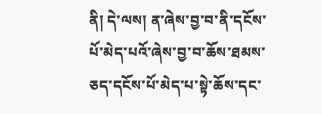ནི། དེ་ལས། ན་ཞེས་བྱ་བ་ནི་དངོས་པོ་མེད་པའོ་ཞེས་བྱ་བ་ཆོས་ཐམས་ཅད་དངོས་པོ་མེད་པ་སྟེ་ཆོས་དང་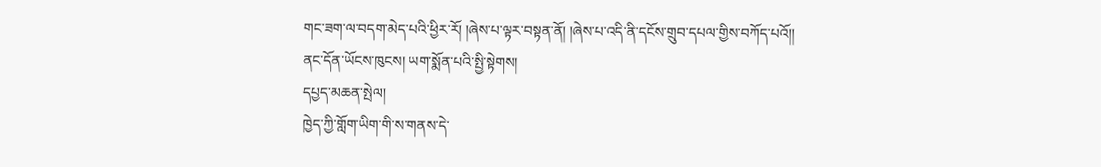གང་ཟག་ལ་བདག་མེད་པའི་ཕྱིར་རོ། །ཞེས་པ་ལྟར་བསྟན་ནོ། །ཞེས་པ་འདི་ནི་དངོས་གྲུབ་དཔལ་གྱིས་བཀོད་པའོ།།
ནང་དོན་ཡོངས་ཁུངས། ཡག་སྨོན་པའི་སྤྱི་སྟེགས།
དཔྱད་མཆན་སྤེལ།
ཁྱེད་ཀྱི་གློག་ཡིག་གི་ས་གནས་དེ་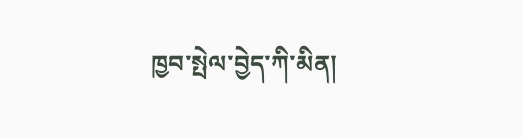ཁྱབ་སྤེལ་བྱེད་ཀི་མིན།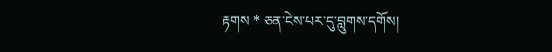རྟགས * ཅན་ངེས་པར་དུ་བླུགས་དགོས།